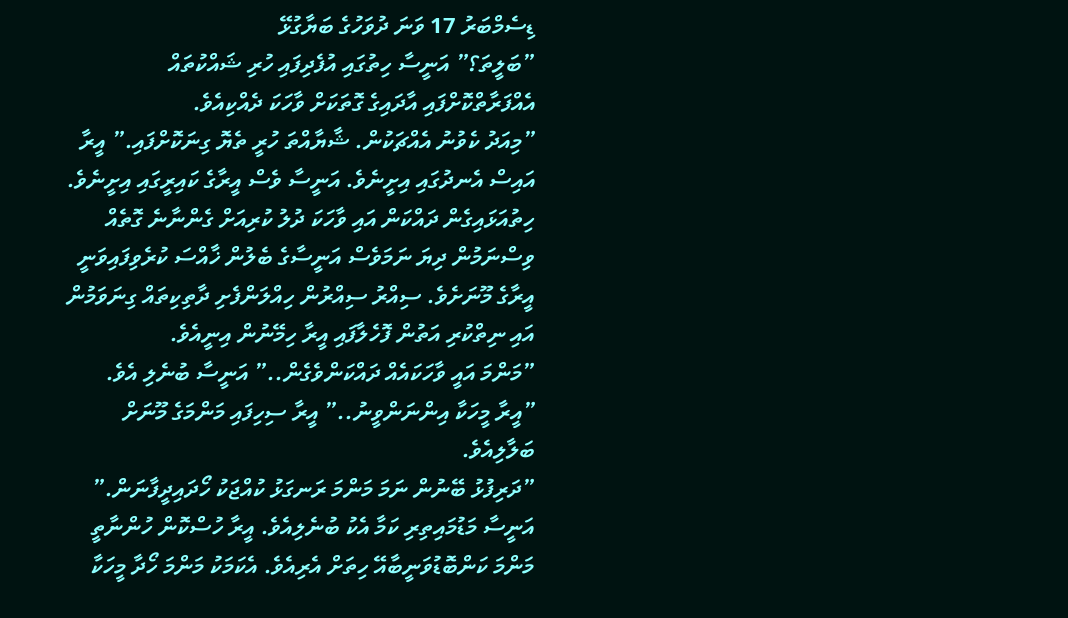ޑިސެމްބަރު 17 ވަނަ ދުވަހުގެ ބަޔާގުޅޭ
”ބަލީތަ؟” އަނީސާ ހިތުގައި އުފެދިފައި ހުރި ޝައްކުތައް އެއްފަރާތްކޮށްފައި އާދައިގެ ގޮތަކަށް ވާހަކަ ދެއްކިއެވެ.
”މިއަދު ކެވުނު އެއްޗަކުން. ޝާޔާއްތަ ހުރީ ތެޔޮ ގިނަކޮށްފައި.” އީރާ އައިސް އެނދުގައި އިށީނެވެ. އަނީސާ ވެސް އީރާގެ ކައިރީގައި އިށީނެވެ. ހިތުއަޅައިގެން ދައްކަން އައި ވާހަކަ ދުލު ކުރިއަށް ގެންނާނެ ގޮތެއް ވިސްނަމުން ދިޔަ ނަމަވެސް އަނީސާގެ ބެލުން ޚާއްސަ ކުރެވިފައިވަނީ އީރާގެ މޫނަށެވެ. ސިއްރު ސިއްރުން ހިއްލަންފެށި ދާތިކިތައް ގިނަވަމުން އައި ނިތްކުރި އަތުން ފޮހެލާފައި އީރާ ހިމޭނުން އިނީއެވެ.
”މަންމަ އައީ ވާހަކައެއް ދައްކަންވެގެން..” އަނީސާ ބުނެލި އެވެ.
”އީރާ މީހަކާ އިންނަންވީނު..” އީރާ ސިހިފައި މަންމަގެ މޫނަށް ބަލާލިއެވެ.
”ދަރިފުޅު ބޭނުން ނަމަ މަންމަ ރަނގަޅު ކުއްޖަކު ހޯދައިދީފާނަން.” އަނީސާ މަޑުމައިތިރި ކަމާ އެކު ބުނެލިއެވެ. އީރާ ހުސްކޮން ހުންނާތީ މަންމަ ކަންބޮޑުވަނީބާއޭ ހިތަށް އެރިއެވެ. އެކަމަކު މަންމަ ހޯދާ މީހަކާ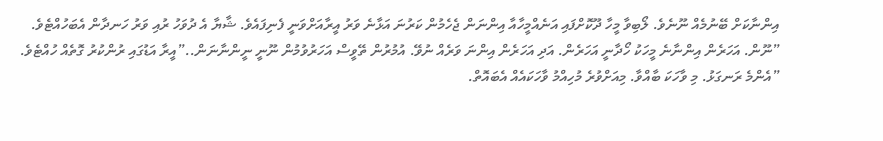އިންނާކަށް ބޭނުމެއް ނޫނެވެ. ލޯބިވާ މީހާ ދޫކޮށްފައި އަނެއްމީހާއާ އިންނަން ޖެހެމުން ކަރުނަ އަޅާނެ ވަރު އީރާއަށްވަނީ ފެނިފައެވެ. ޝާޔާ އެ ދުވަހު ރުއި ވަރު ހަނދާން އެބަހުއްޓެވެ.
”ނޫން. އަހަރެން އިންނާނެ މީހަކު ހޯދާނީ އަހަރެން. އަދި އަހަރެން އިންނަ ވަރެއް ނުވޭ. އުމުރުން ތޭވީސް އަހަރުވުމުން ނޫނީ ނީންނާނަން..”އީރާ އަޑުގައި ރުންކުރު ގޮތެއް ހުއްޓެވެ.
”އެންމެ ރަނގަޅު. މި ވާހަކަ ބާއްވާ. މިއަށްވުރެ މުހިއްމު ވާހަކައެއް އެބައޮތް.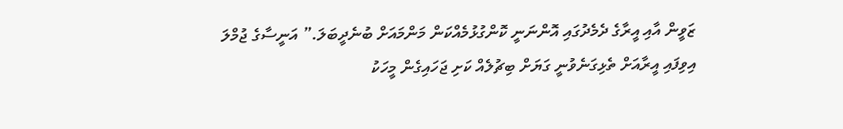ޒަވީން އާއި އީރާގެ ދެމެދުގައި އޮންނަނީ ކޮންގުޅުމެއްކަން މަންމައަށް ބުނެދީބަލަ.” އަނީސާގެ ޖުމްލަ އިވިފައި އީރާއަށް ތެޅިގަނެވުނީ ގަޔަށް ބިޗުލެއް ކަށި ޖަހައިގެން މީހަކު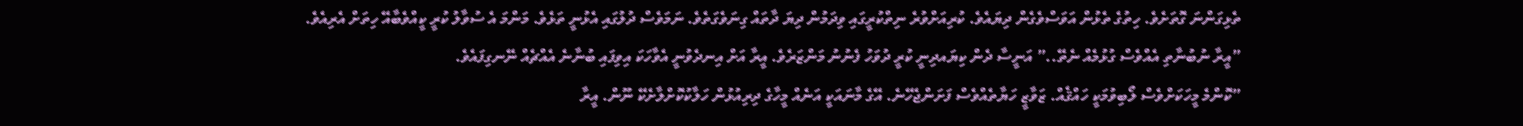ތެޅިގަންނަ ގޮތަށެވެ. ހިތުގެ ތެޅުން އަވަސްވެގެން ދިޔައެވެ. ކުރިއަށްވުރެ ނިތްކުރީގައި ވިދަމުން ދިޔަ ދާތައް ގިނަވެގަތެވެ. ނަމަވެސް ދުލުގައި އެޅުނީ ތަޅެވެ. މަންމަ އެ ސުވާލު ކުރީ ކީއްވެބާއޭ ހިތަށް އެރިއެވެ.
”އީރާ ނުބުނާތި އެއްވެސް ގުޅުމެއް ނެތޭ..” އަނީސާ ދެން ކިޔައދިނީ ކުރީ ދުވަހު ފެނުނު މަންޒަރެވެ. އީރާ އަށް އިނދެވުނީ އެވާހަކަ އިވިފައި ބުނާނެ އެއްޗެއް ނޭނގިފައެވެ.
”ކޮންމެ މީހަކަށްވެސް ލޯބިވުމަކީ ހައްޤެއް. ޒަވާޒީ ހަޔާތެއްވެސް ފަށަންޖެހޭނެ. އޭގެ މާނައަކީ އަނެއް މީހާގެ ދިރިއުޅުން ހަލާކުކޮށްލާށެކޭ ނޫން. އީރާ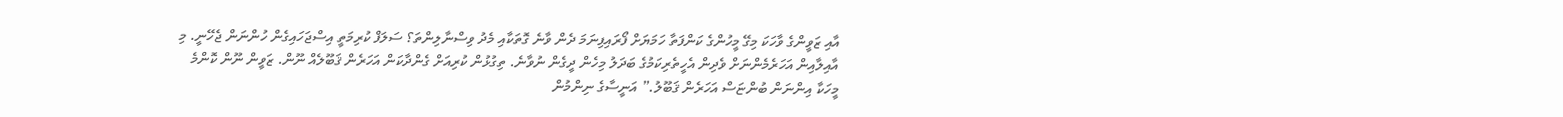އާއި ޒަވީންގެ ވާހަކަ މިގޭ މީހުންގެ ކަންފަތާ ހަމަޔަށް ފޯރައިފިނަމަ ދެން ވާނެ ގޮތަކާއި މެދު ވިސްނާލިންތަ؟ ސަލަފް ކުރިމަތީ އިސްޖަހައިގެން ހުންނަން ޖެހޭނީ. މި އާއިލާއިން އަހަރެމެންނަށް ވެދިން އެހީތެރިކަމުގެ ބަދަލު މިހެން ދީގެން ނުވާނެ. ތިގުޅުން ކުރިއަށް ގެންދާކަން އަހަރެން ޤަބޫލެއް ނޫން. ޒަވީން ނޫން ކޮންމެ މީހަކާ އިންނަން ބުންޏަސް އަހަރެން ޤަބޫލު.” އަނީސާގެ ނިންމުން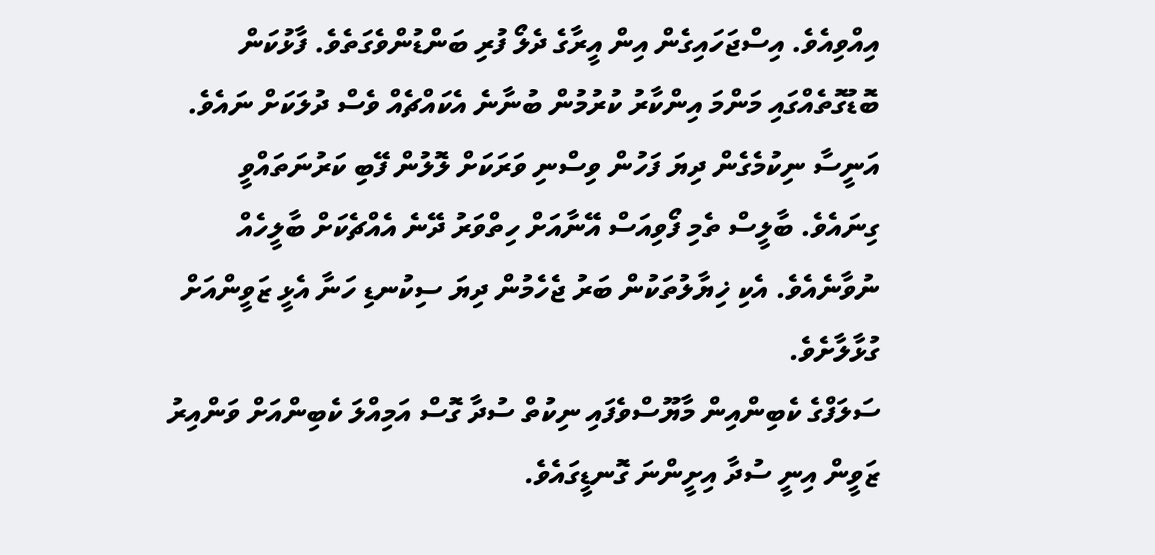އިއްވިއެވެ. އިސްޖަހައިގެން އިން އީރާގެ ދެލޯ ފުރި ބަންޑުންވެގަތެވެ. ފާޅުކަން ބޮޑުގޮތެއްގައި މަންމަ އިންކާރު ކުރުމުން ބުނާނެ އެކައްޗެއް ވެސް ދުލަކަށް ނައެވެ.
އަނީސާ ނިކުމެގެން ދިޔަ ފަހުން ވިސްނި ވަރަކަށް ލޮލުން ފޭބި ކަރުނަތައްވީ ގިނައެވެ. ބާލީސް ތެމި ފޯވިއަސް އޭނާއަށް ހިތްވަރު ދޭނެ އެއްޗެކަށް ބާލީހެއް ނުވާނެއެވެ. އެކި ޚިޔާލުތަކުން ބަރު ޖެހެމުން ދިޔަ ސިކުނޑި ހަނާ އެޅީ ޒަވީންއަށް ގުޅާލާށެވެ.
ސަލަފްގެ ކެބިންއިން މާޔޫސްވެފައި ނިކުތް ސުދާ ގޮސް އަމިއްލަ ކެބިންއަށް ވަންއިރު ޒަވީން އިނީ ސުދާ އިށީންނަ ގޮނޑީގައެވެ.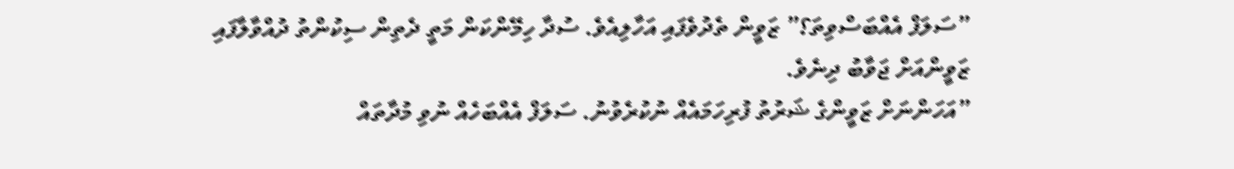”ސަލަފް އެއްބަސްވިތަ؟” ޒަވީން ތެދުވެފައި އަހާލިއެވެ. ސުދާ ހިމޭންކަން މަތީ ދެތިން ސިކުންތު ދުއްވާލާފައި ޒަވީންއަށް ޖަވާބު ދިނެވެ.
”އަހަންނަށް ޒަވީންގެ ޝަރުތު ފުރިހަމައެއް ނުކުރެވުނު. ސަލަފް އެއްބަހެއް ނުވި މުދާތައް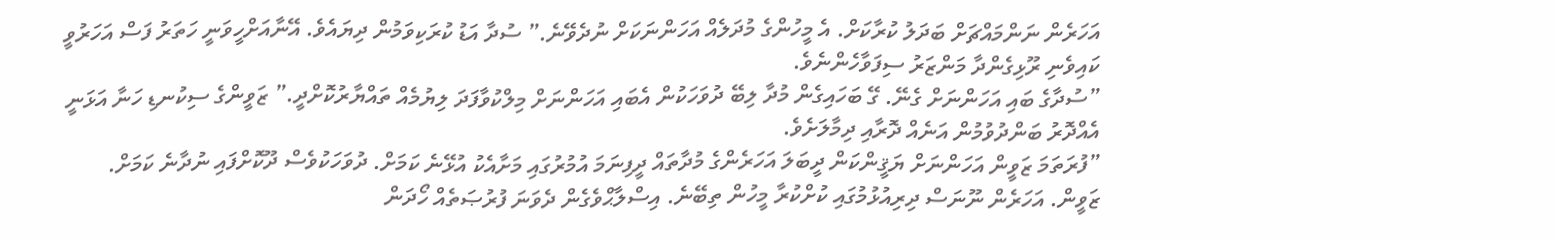އަހަރެން ނަންމައްޗަށް ބަދަލު ކުރާކަށް. އެ މީހުންގެ މުދަލެއް އަހަންނަކަށް ނުދެވޭނެ.” ސުދާ އަޑު ކުރަކިވަމުން ދިޔައެވެ. އޭނާއަށްހީވަނީ ހަތަރު ފަސް އަހަރުވީ ކައިވެނި ރޫޅިގެންދާ މަންޒަރު ސިފަވާހެންނެވެ.
”ސުދާގެ ބައި އަހަންނަށް ގެނޭ. ގޭ ބަހައިގެން މުދާ ލިބޭ ދުވަހަކުން އެބައި އަހަންނަށް މިލްކުވާފަދަ ލިޔުމެއް ތައްޔާރުކޮށްދީ.” ޒަވީންގެ ސިކުނޑި ހަނާ އަޅަނީ އެއްދޮރު ބަންދުވުމުން އަނެއް ދޮރާއި ދިމާލަށެވެ.
”ފުރަތަމަ ޒަވީން އަހަންނަށް ޔަޤީންކަން ދީބަލަ އަހަރެންގެ މުދާތައް ދީފިނަމަ އުމުރުގައި މަށާއެކު އުޅޭނެ ކަމަށް. ދުވަހަކުވެސް ދޫކޮށްފައި ނުދާނެ ކަމަށް. ޒަވީން. އަހަރެން ނޫނަސް ދިރިއުޅުމުގައި ކުށްކުރާ މީހުން ތިބޭނެ. އިސްލާޙްވެގެން ދެވަނަ ފުރުޞަތެއް ހޯދަން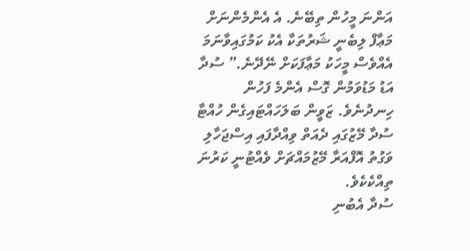އަންނަ މީހުން ތިބޭނެ. އެ އެންމެންނަށް މަޢާފް ލިބެނީ ޝަރުތަކާ އެކު ކަމުގައިވާނަމަ އެއްވެސް މީހަކު މަޢާފަކަށް ނޭދޭނެ.” ސުދާ އަޑު މަޑުވަމުން ގޮސް އެންމެ ފަހުން ހިނދުނެވެ. ޒަވީން ބަލަހައްޓައިގެން ހުއްޓާ ސުދާ މޭޒުގައި ދެއަތް ވިއްދާފައި އިސްޖަހާލި ވަގުތު އޮފްއަރާ މޭޒުމައްޗަށް ވެއްޓުނީ ކަރުނަ ތިއްކެކެވެ.
ސުދާ އެބުނި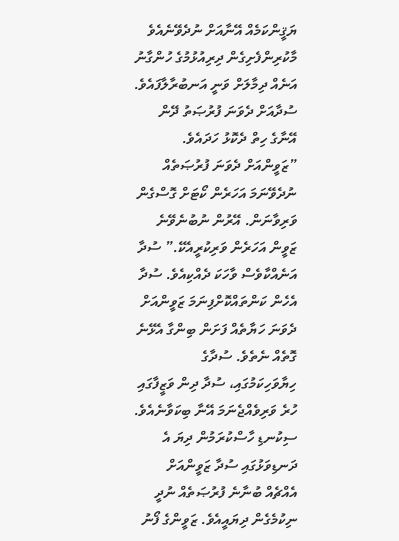ޔަޤީންކަމެއް އޭނާއަށް ނުދެވޭނެއެވެ މާކުރިންފެށިގެން ދިރިއުޅުމުގެ ހުންގާނު އަނެއް ދިމާލަށް ވަނީ އަނބުރާލާފައެވެ. ސުދާއަށް ދެވަނަ ފުރުޞަތު ދޭން އޭނާގެ ހިތް ދެކޮޅު ހަދައެވެ.
”ޒަވީންއަށް ދެވަނަ ފުރުޞަތެއް ނުދެވޭނަމަ އަހަރެން ކޯޓަށް ގޮސްގެން ވަރިވާނަން. އޭރުން ނުބުނެވޭނެ ޒަވީން އަހަރެން ވަރިކުރީއެކޭ.” ސުދާ އަނެއްކާވެސް ވާހަކަ ދެއްކިއެވެ. ސުދާ އެހެން ކަންތައްކޮށްފިނަމަ ޒަވީންއަށް ދެވަނަ ހަޔާތެއް ފަށަން ބިންގާ އެޅޭނެ ގޮތެއް ނެތެވެ. ސުދާގެ ހިޔާވަހިކަމުގައި، ސުދާ ދިން ވަޒީފާގައި ހުރެ ވަރިވެއްޖެނަމަ އޭނާ ބިކަވާނެއެވެ. ސިކުނޑި ހާސްކުރަމުން ދިޔަ އެ ދަނޑިވަޅުގައި ސުދާ ޒަވީންއަށް އެއްޗެއް ބުނާނެ ފުރުޞަތެއް ނުދީ ނިކުމެގެން ދިޔައީއެވެ. ޒަވީންގެ ފޯނު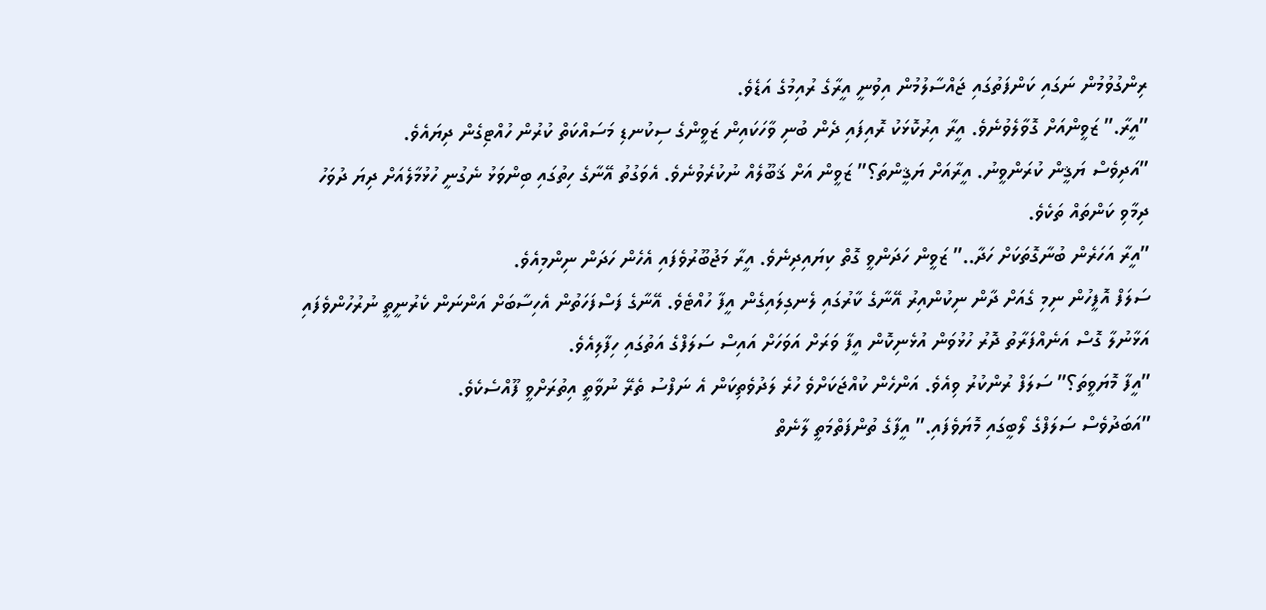ރިންގުވުމުން ނަގައި ކަންފަތުގައި ޖައްސާލުމުން އިވުނީ އީރާގެ ރުއިމުގެ އަޑެވެ.
”އީރާ.” ޒަވީންއަށް ގޮވާލެވުނެވެ. އީރާ އިރުކޮޅަކު ރޮއިފައި ދެން ބުނި ވާހަކައިން ޒަވީންގެ ސިކުނޑި މަސައްކަތް ކުރުން ހުއްޓިގެން ދިޔައެވެ.
”އަދިވެސް ޔަޤީން ކުރަންވީނު. އީރާއަށް ޔަޤީންތަ؟” ޒަވީން އަށް ޤަބޫލެއް ނުކުރެވުނެވެ. އެވަގުތު އޭނާގެ ހިތުގައި ބިންވަޅު ނެގުނީ ހުޅުމާލެއަށް ދިޔަ ދުވަހު ދިމާވި ކަންތައް ތަކެވެ.
”އީރާ އަހަރެން ބުނާގޮތަކަށް ހަދާ..” ޒަވީން ހަދަންވީ ގޮތް ކިޔައިދިނެވެ. އީރާ މަޖުބޫރުވެފައި އެހެން ހަދަން ނިންމިއެވެ.
ސަލަފް އޮފީހުން ނިމި ގެއަށް ދާން ނިކުންއިރު އޭނާގެ ކާރުގައި ލެނގިލައިގެން އީފާ ހުއްޓެވެ. އޭނާގެ ފަސްފަހަތުން އެހިސާބަށް އަންނަން ކެރުނީތީ ނުރުހުންވެފައި އަޅާނުލާ ގޮސް އަނެއްފަރާތު ދޮރު ހުޅުވަން އުޅެނިކޮން އީފާ ވަރަށް އަވަހަށް އައިސް ސަލަފްގެ އަތުގައި ހިފާލިއެވެ.
”އީފާ މޮޔަވީތަ؟” ސަލަފް ރުންކުރު ވިއެވެ. އަންހެން ކުއްޖަކަށްވެ ހުރެ ލަދުވެތިކަން އެ ނަފްސު ތެރޭ ނުވާތީ އިތުރަށްވީ ފޫއްސެކެވެ.
”އަބަދުވެސް ސަލަފްގެ ލޯބީގައި މޮޔަވެފައި.” އީފާގެ ތުންފަތްމަތީ ލާނެތް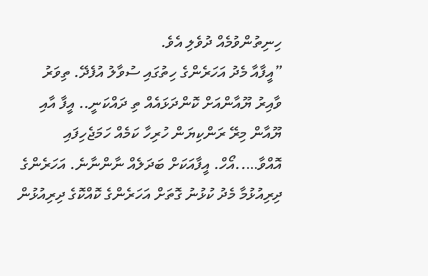ހިނިތުންވުމެއް ދުވެލި އެވެ.
”އީފާއާ މެދު އަހަރެންގެ ހިތުގައި ސުވާލު އުފެދޭ. ތިވަރު ވާއިރު ޔޫއާންއަށް ކޮންދަޅައެއް ތި ދައްކަނީ.. އީފާ އާއި ޔޫއާން މިރޭ ރަންކިޔަން ހުރިހާ ކަމެއް ހަމަޖެހިފައި އޮއްވާ…..އޯހް. އީފާއަކަށް ބަދަލެއް ނާންނާނެ. އަހަރެންގެ ދިރިއުޅުމާ މެދު ކުޅުނު ގޮތަށް އަހަރެންގެ ކޮއްކޮގެ ދިރިއުޅުން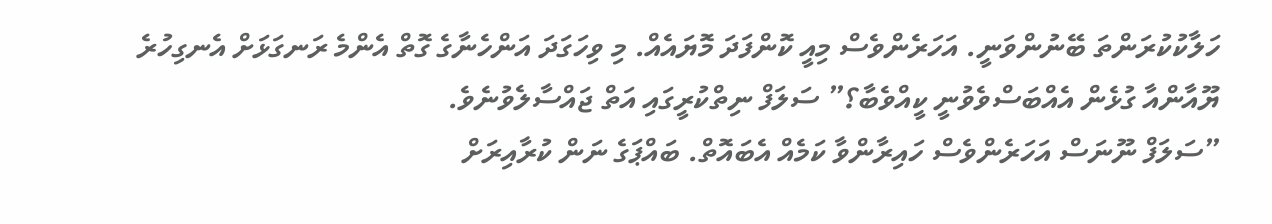ހަލާކުކުރަންތަ ބޭނުންވަނީ. އަހަރެންވެސް މިއީ ކޮންފަދަ މޮޔައެއް. މި ވިހަގަދަ އަންހެނާގެ ގޮތް އެންމެ ރަނގަޅަށް އެނގިހުރެ ޔޫއާންއާ ގުޅެން އެއްބަސްވެވުނީ ކީއްވެބާ؟” ސަލަފް ނިތްކުރީގައި އަތް ޖައްސާލެވުނެވެ.
”ސަލަފް ނޫނަސް އަހަރެންވެސް ހައިރާންވާ ކަމެއް އެބައޮތް. ބައްޕަގެ ނަން ކުރާއިރަށް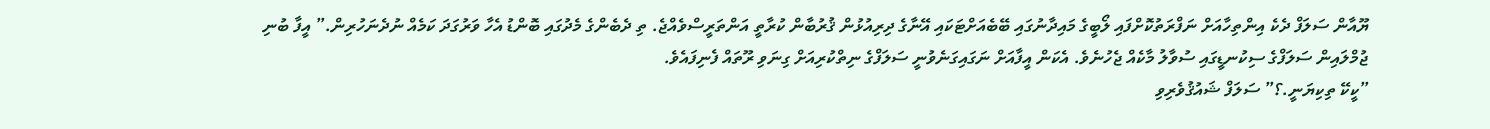ޔޫއާން ސަލަފް ދެކެ އިންތިހާއަށް ނަފްރަތުކޮށްފައި ލޯބީގެ މައިދާނުގައި ބޭބެއަށްޓަކައި އޭނާގެ ދިރިއުޅުން ޤުރުބާން ކުރާތީ އަންތަރީސްވެއްޖެ. ތި ދެބެންގެ މެދުގައި ބޮންޑު އެހާ ވަރުގަދަ ކަމެއް ނުދެނަހުރިން.” އީފާ ބުނި ޖުމްލައިން ސަލަފްގެ ސިކުނޑީގައި ސުވާލު މާކެއް ޖެހުނެވެ. އެކަން އީފާއަށް ނަގައިގަނެވުނީ ސަލަފްގެ ނިތްކުރިއަށް ގިނަވި ރޫތައް ފެނިފައެވެ.
”ކީކޭ ތިކިޔަނީ.؟” ސަލަފް ޝައުޤުވެރިވި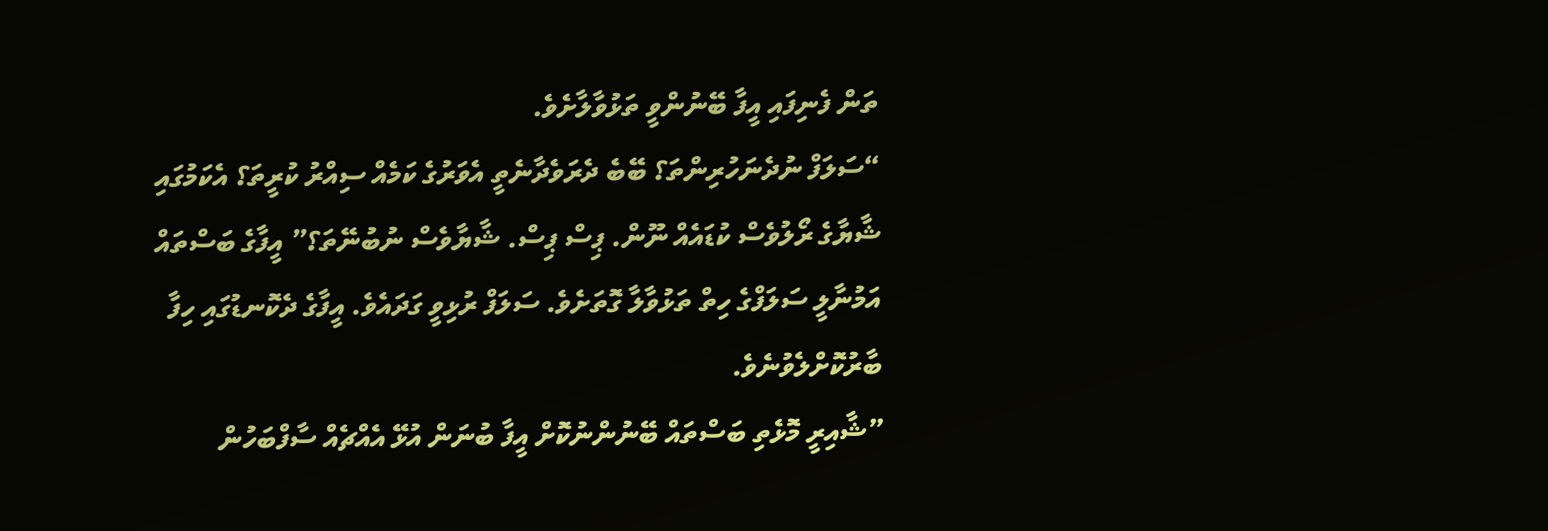ތަން ފެނިފައި އީފާ ބޭނުންވީ ތަޅުވާލާށެވެ.
“ސަލަފް ނުދެނަހުރިންތަ؟ ބޭބެ ދެރަވެދާނެތީ އެވަރުގެ ކަމެއް ސިއްރު ކުރީތަ؟ އެކަމުގައި ޝާޔާގެ ރޯލުވެސް ކުޑައެއް ނޫން. ޕިސް ޕިސް. ޝާޔާވެސް ނުބުނޭތަ؟” އީފާގެ ބަސްތައް އަމުނާލީ ސަލަފްގެ ހިތް ތަޅުވާލާ ގޮތަށެވެ. ސަލަފް ރުޅިވީ ގަދައެވެ. އީފާގެ ދެކޮނޑުގައި ހިފާ ބާރުކޮށްލެވުނެވެ.
”ޝާއިރީ މޮޅެތި ބަސްތައް ބޭނުންނުކޮށް އީފާ ބުނަން އުޅޭ އެއްޗެއް ސާފްބަހުން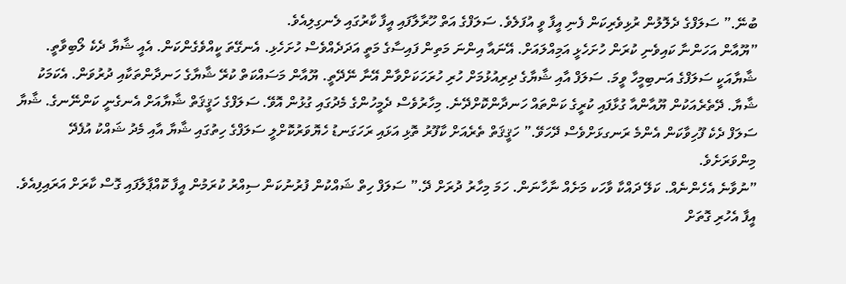ބުނޭ.” ސަލަފްގެ ދެލޮލުން ރުޅިވެރިކަން ފެނި އީފާ ވީ އުފަލެވެ. ސަލަފްގެ އަތް ހޫރާލާފައި އީފާ ކާރުގައި ލެނގިލިއެވެ.
”ޔޫއާން އަހަންނާ ކައިވެނި ކުރަން ހުށަހެޅީ އަމިއްލައަށް. އޭނައާ އިންނަ މަތިން ފައިސާގެ މަތީ އަދަދެއްވެސް ހުށަހެޅި. އެނގޭތަ ކީއްވެގެންކަން. އެއީ ޝާޔާ ދެކެ ލޯބިވާތީ. ޝާޔާއަކީ ސަލަފްގެ އަނބިމީހާ ވީމަ. ސަލަފް އާއި ޝާޔާގެ ދިރިއުޅުމަށް ހުރި ހުރަހަކަށްވާން އޭނާ ނޭދޭތީ. ޔޫއާން މަސައްކަތް ކުރޭ ޝާޔާގެ ހަނދާންތަކާއި ދުރުވަން. އެކަމަކު ޝާޔާ. ދޭތެރެއަކުން ޔޫއާންއާ ގުޅާފައި ކުރީގެ ކަންތައް ހަނދާންކޮށްދޭނެ. މިހާރުވެސް ދެމީހުންގެ މެދުގައި ގުޅުން އޮވޭ. ސަލަފްގެ ހަޤީޤަތް ޝާޔާއަށް އެނގެނީ ކަންނޭނގެ. ޝާޔާ ސަލަފް ދެކެ ފޫހިވާކަން އެންމެ ރަނގޅަށްވެސް ދޭހަވޭ.” ހަޤީޤަތް ތެރެއަށް ކާފޫރު ތޮޅި އަޅައި ރަހަގަނޑު ހެޔޮވަރުކޮށްލީ ސަލަފްގެ ހިތުގައި ޝާޔާ އާއި މެދު ޝައްކު އުފެދޭ މިންވަރަށެވެ.
”ނުވާނެ އެހެންނެއް. ކަލޭ ދައްކާ ވާހަކ މަށެއް ނާހާނަން. ހަމަ މިހާރު ދުރަށް ދޭ.” ސަލަފް ހިތް ޝައްކުން ފުރުނުކަން ސިއްރު ކުރަމުން އީފާ ކޮއްޕާލާފައި ގޮސް ކާރަށް އަރައިފިއެވެ. އީފާ އެހުރި ގޮތަށް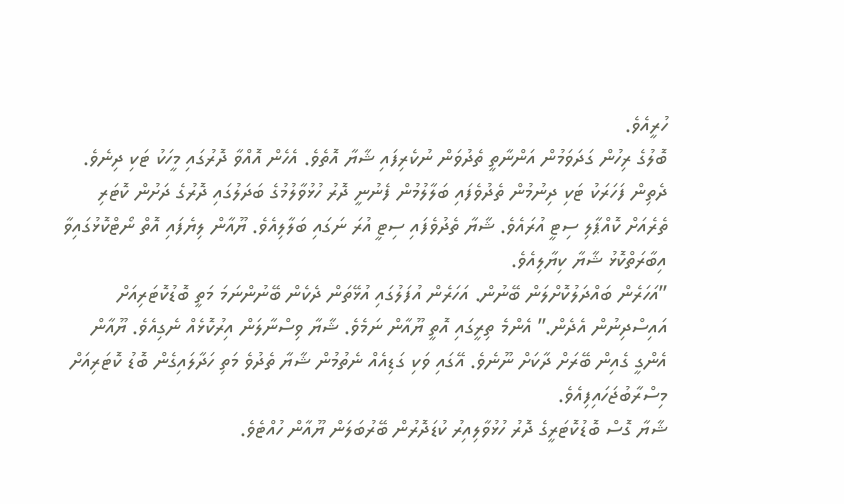ހުރީއެވެ.
ބޮލުގެ ރިހުން ގަދަވަމުން އަންނާތީ ތެދުވަން ނުކެރިފައި ޝާޔާ އޮތެވެ. އެހެން އޮއްވާ ދޮރުގައި މީހަކު ޓަކި ދިނެވެ. ދެތިން ފަހަރަކު ޓަކި ދިނުމުން ތެދުވެފައި ބަލާލުމުން ފެނުނީ ދޮރު ހުޅުވާލުމުގެ ބަދަލުގައި ދޮރުގެ ދަށުން ކޮޓަރި ތެރެއަށް ކޮއްޕާލި ސިޓީ އުރައެވެ. ޝާޔާ ތެދުވެފައި ސިޓީ އުރަ ނަގައި ބަލާލިއެވެ. ޔޫއާން ލިޔެފައި އޮތް ނޯޓްކޮޅުގައިވާ އިބާރަތްކޮޅު ޝާޔާ ކިޔާލިއެވެ.
”އަހަރެން ބައްދަލުކޮށްލަން ބޭނުން. އަހަރެން އުފަލުގައި އުޅޭތަން ދެކެން ބޭނުންނަމަ މަތީ ބޮޑުކޮޓަރިއަށް އައިސްދިނުން އެދެން.” އެންމެ ތިރީގައި އޮތީ ޔޫއާން ނަމެވެ. ޝާޔާ ވިސްނާލަން އިރުކޮޅެއް ނެގިއެވެ. ޔޫއާން އެންގީ ގެއިން ބޭރަށް ދާކަށް ނޫނެވެ. އޭގައި ވަކި ގަޑިއެއް ނެތުމުން ޝާޔާ ތެދުވެ މަތި ހަދާލައިގެން ބޮޑު ކޮޓަރިއަށް މިސްރާބުޖަހައިފިއެވެ.
ޝާޔާ ގޮސް ބޮޑުކޮޓަރީގެ ދޮރު ހުޅުވާލިއިރު ކުޑަދޮރުން ބޭރުބަލަން ޔޫއާން ހުއްޓެވެ.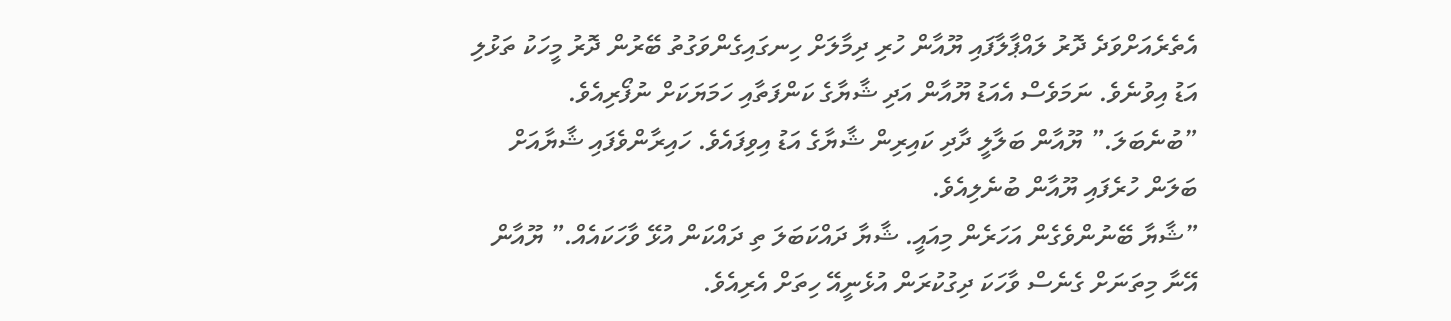އެތެރެއަށްވަދެ ދޮރު ލައްޕާލާފައި ޔޫއާން ހުރި ދިމާލަށް ހިނގައިގެންވަގުތު ބޭރުން ދޮރު މީހަކު ތަޅުލި އަޑު އިވުނެވެ. ނަމަވެސް އެއަޑު ޔޫއާން އަދި ޝާޔާގެ ކަންފަތާއި ހަމަޔަކަށް ނުފޯރިއެވެ.
”ބުނެބަލަ.” ޔޫއާން ބަލާލީ ދާދި ކައިރިން ޝާޔާގެ އަޑު އިވިފައެވެ. ހައިރާންވެފައި ޝާޔާއަށް ބަލަން ހުރެފައި ޔޫއާން ބުނެލިއެވެ.
”ޝާޔާ ބޭނުންވެގެން އަހަރެން މިއައީ. ޝާޔާ ދައްކަބަލަ ތި ދައްކަން އުޅޭ ވާހަކައެއް.” ޔޫއާން އޭނާ މިތަނަށް ގެނެސް ވާހަކަ ދިގުކުރަން އުޅެނީއޭ ހިތަށް އެރިއެވެ.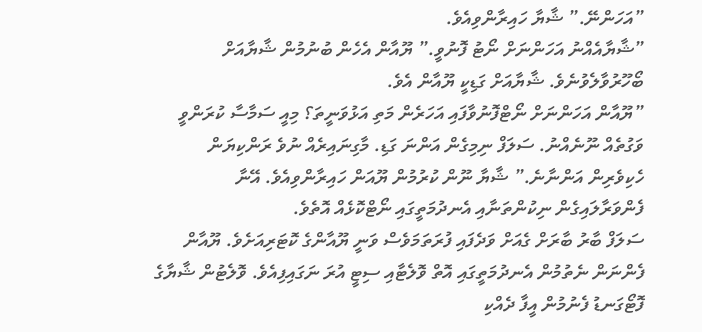”އަހަންނޭ.” ޝާޔާ ހައިރާންވިއެވެ.
”ޝާޔާއެއްނު އަހަންނަށް ނޯޓު ފޮނުވީ.” ޔޫއާން އެހެން ބުނުމުން ޝާޔާއަށް ބޯހޫރުވާލެވުނެވެ. ޝާޔާއަށް ގަޑިކީ ޔޫއާން އެވެ.
”ޔޫއާން އަހަންނަށް ނޯޓްފޮނުވާފައި އަހަރެން މަތި އަޅުވަނީތަ؟ މިއީ ސަމާސާ ކުރަންވީ ވަގުތެއް ނޫނެއްނު. ސަލަފް ނިމިގެން އަންނަ ގަޑި. މާގިނައިރެއް ނުވެ ރަންކިޔަން ހެކިވެރިން އަންނާނެ.” ޝާޔާ ނޫން ކުރުމުން ޔޫއަން ހައިރާންވިއެވެ. އޭނާ ފެންވަރާލައިގެން ނިކުންތަނާއި އެނދުމަތީގައި ނޯޓްކޮޅެއް އޮތެވެ.
ސަލަފް ބާރު ބާރަށް ގެއަށް ވަދެފައި ފުރަތަމަވެސް ވަނީ ޔޫއާންގެ ކޮޓަރިއަށެވެ. ޔޫއާން ފެންނަން ނެތުމުން އެނދުމަތީގައި އޮތް ވޮލެޓާއި ސިޓީ އުރަ ނަގައިފިއެވެ. ވޮލެޓުން ޝާޔާގެ ފޮޓޯގަނޑު ފެނުމުން އީފާ ދެއްކި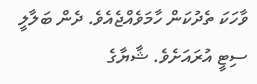ވާހަކަ ތެދުކަން ހާމަވެއްޖެއެވެ. ދެން ބަލާލީ ސިޓީ އުރައަށެވެ. ޝާޔާގެ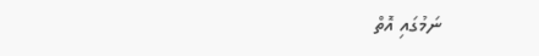ނަމުގައި އޮތް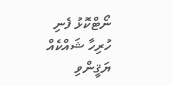ނޯޓްކޮޅު ފެނި ހުރިހާ ޝައްކެއް ޔަޤީންވި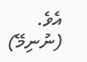އެވެ.
(ނުނިމޭ)